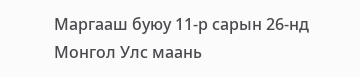Маргааш буюу 11-р сарын 26-нд Монгол Улс маань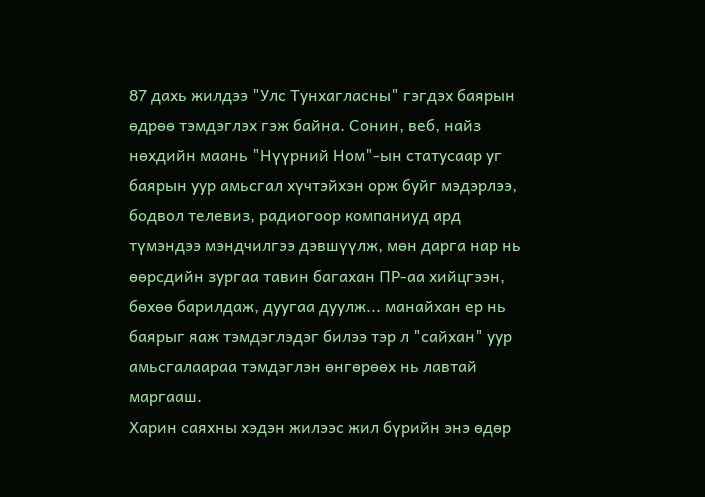87 дахь жилдээ "Улс Тунхагласны" гэгдэх баярын өдрөө тэмдэглэх гэж байна. Сонин, веб, найз нөхдийн маань "Нүүрний Ном"-ын статусаар уг баярын уур амьсгал хүчтэйхэн орж буйг мэдэрлээ, бодвол телевиз, радиогоор компаниуд ард түмэндээ мэндчилгээ дэвшүүлж, мөн дарга нар нь өөрсдийн зургаа тавин багахан ПР-аа хийцгээн, бөхөө барилдаж, дуугаа дуулж... манайхан ер нь баярыг яаж тэмдэглэдэг билээ тэр л "сайхан" уур амьсгалаараа тэмдэглэн өнгөрөөх нь лавтай маргааш.
Харин саяхны хэдэн жилээс жил бүрийн энэ өдөр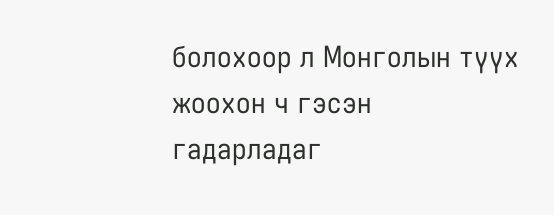болохоор л Монголын түүх жоохон ч гэсэн гадарладаг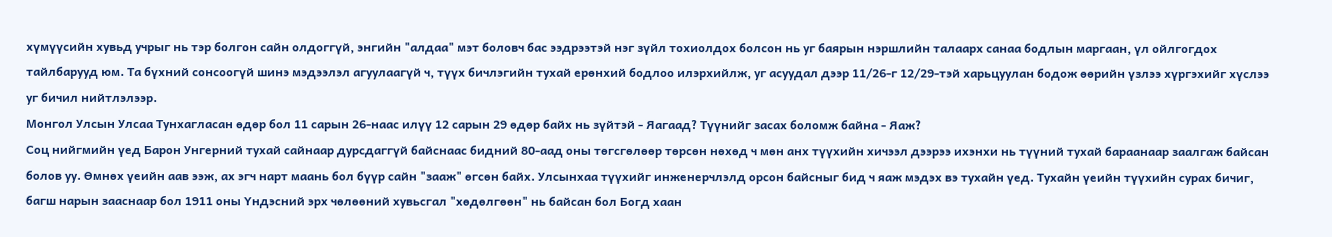хүмүүсийн хувьд учрыг нь тэр болгон сайн олдоггүй, энгийн "алдаа" мэт боловч бас ээдрээтэй нэг зүйл тохиолдох болсон нь уг баярын нэршлийн талаарх санаа бодлын маргаан, үл ойлгогдох тайлбарууд юм. Та бүхний сонсоогүй шинэ мэдээлэл агуулаагүй ч, түүх бичлэгийн тухай ерөнхий бодлоо илэрхийлж, уг асуудал дээр 11/26-г 12/29-тэй харьцуулан бодож өөрийн үзлээ хүргэхийг хүслээ уг бичил нийтлэлээр.
Монгол Улсын Улсаа Тунхагласан өдөр бол 11 сарын 26-наас илүү 12 сарын 29 өдөр байх нь зүйтэй - Яагаад? Түүнийг засах боломж байна - Яаж?
Соц нийгмийн үед Барон Унгерний тухай сайнаар дурсдаггүй байснаас бидний 80-аад оны төгсгөлөөр төрсөн нөхөд ч мөн анх түүхийн хичээл дээрээ ихэнхи нь түүний тухай бараанаар заалгаж байсан болов уу. Өмнөх үеийн аав ээж, ах эгч нарт маань бол бүүр сайн "зааж" өгсөн байх. Улсынхаа түүхийг инженерчлэлд орсон байсныг бид ч яаж мэдэх вэ тухайн үед. Тухайн үеийн түүхийн сурах бичиг, багш нарын зааснаар бол 1911 оны Үндэсний эрх чөлөөний хувьсгал "хөдөлгөөн" нь байсан бол Богд хаан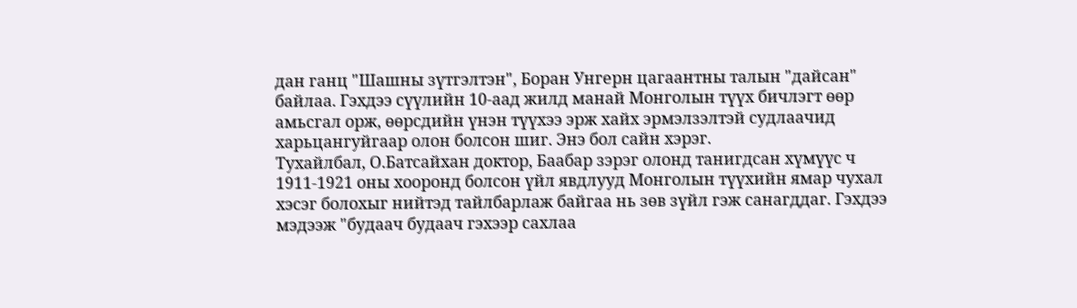дан ганц "Шашны зүтгэлтэн", Боран Унгерн цагаантны талын "дайсан" байлаа. Гэхдээ сүүлийн 10-аад жилд манай Монголын түүх бичлэгт өөр амьсгал орж, өөрсдийн үнэн түүхээ эрж хайх эрмэлзэлтэй судлаачид харьцангуйгаар олон болсон шиг. Энэ бол сайн хэрэг.
Тухайлбал, О.Батсайхан доктор, Баабар зэрэг олонд танигдсан хүмүүс ч 1911-1921 оны хооронд болсон үйл явдлууд Монголын түүхийн ямар чухал хэсэг болохыг нийтэд тайлбарлаж байгаа нь зөв зүйл гэж санагддаг. Гэхдээ мэдээж "будаач будаач гэхээр сахлаа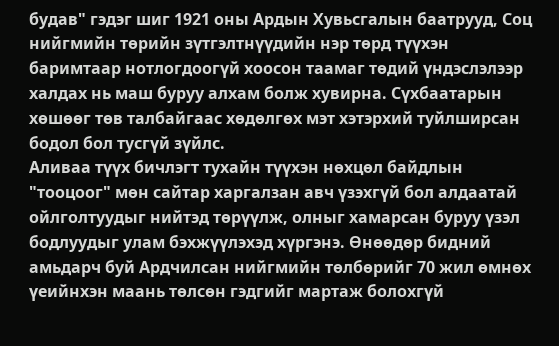будав" гэдэг шиг 1921 оны Ардын Хувьсгалын баатрууд, Соц нийгмийн төрийн зүтгэлтнүүдийн нэр төрд түүхэн баримтаар нотлогдоогүй хоосон таамаг төдий үндэслэлээр халдах нь маш буруу алхам болж хувирна. Сүхбаатарын хөшөөг төв талбайгаас хөдөлгөх мэт хэтэрхий туйлширсан бодол бол тусгүй зүйлс.
Аливаа түүх бичлэгт тухайн түүхэн нөхцөл байдлын "тооцоог" мөн сайтар харгалзан авч үзэхгүй бол алдаатай ойлголтуудыг нийтэд төрүүлж, олныг хамарсан буруу үзэл бодлуудыг улам бэхжүүлэхэд хүргэнэ. Өнөөдөр бидний амьдарч буй Ардчилсан нийгмийн төлбөрийг 70 жил өмнөх үеийнхэн маань төлсөн гэдгийг мартаж болохгүй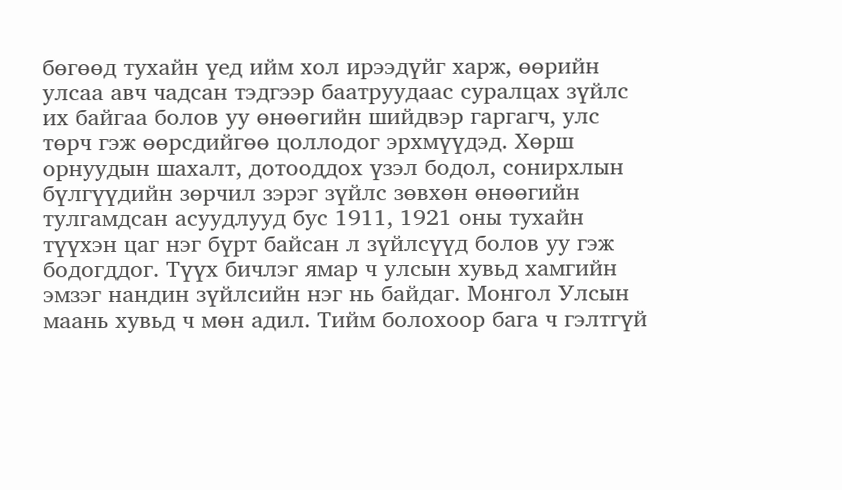бөгөөд тухайн үед ийм хол ирээдүйг харж, өөрийн улсаа авч чадсан тэдгээр баатруудаас суралцах зүйлс их байгаа болов уу өнөөгийн шийдвэр гаргагч, улс төрч гэж өөрсдийгөө цоллодог эрхмүүдэд. Хөрш орнуудын шахалт, дотооддох үзэл бодол, сонирхлын бүлгүүдийн зөрчил зэрэг зүйлс зөвхөн өнөөгийн тулгамдсан асуудлууд бус 1911, 1921 оны тухайн түүхэн цаг нэг бүрт байсан л зүйлсүүд болов уу гэж бодогддог. Түүх бичлэг ямар ч улсын хувьд хамгийн эмзэг нандин зүйлсийн нэг нь байдаг. Монгол Улсын маань хувьд ч мөн адил. Тийм болохоор бага ч гэлтгүй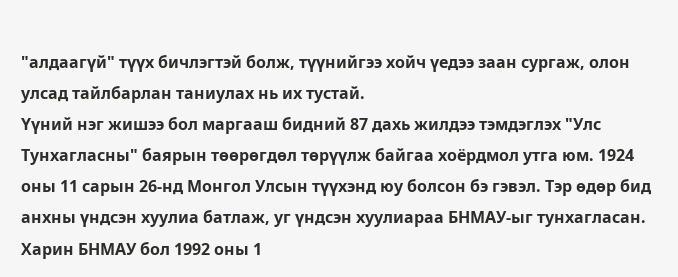"алдаагүй" түүх бичлэгтэй болж, түүнийгээ хойч үедээ заан сургаж, олон улсад тайлбарлан таниулах нь их тустай.
Үүний нэг жишээ бол маргааш бидний 87 дахь жилдээ тэмдэглэх "Улс Тунхагласны" баярын төөрөгдөл төрүүлж байгаа хоёрдмол утга юм. 1924 оны 11 сарын 26-нд Монгол Улсын түүхэнд юу болсон бэ гэвэл. Тэр өдөр бид анхны үндсэн хуулиа батлаж, уг үндсэн хуулиараа БНМАУ-ыг тунхагласан. Харин БНМАУ бол 1992 оны 1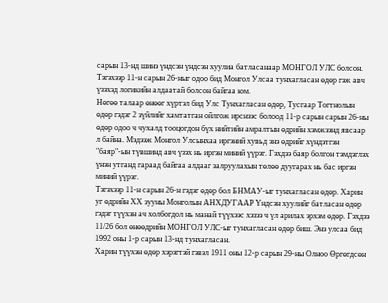сарын 13-нд шинэ үндсэн үндсэн хуулиа батласанаар МОНГОЛ УЛС болсон. Тэгэхээр 11-н сарын 26-ныг одоо бид Монгол Улсаа тунхагласан өдөр гэж авч үзэхэд логикийн алдаатай болсон байгаа юм.
Нөгөө талаар өнөөг хүртэл бид Улс Тунхагласан өдөр, Тусгаар Тогтнолын өдөр гэдэг 2 зүйлийг хамтатган ойлгож ирснээс болоод 11-р сарын сарын 26-ны өдөр одоо ч чухалд тооцогдон бүх нийтийн амралтын өдрийн хэмжээнд явсаар л байна. Мэдээж Монгол Улсынхаа иргэний хувьд энэ өдрийг хүндэтгэн "баяр"-ын түвшинд авч үзэх нь иргэн миний үүрэг. Гэхдээ баяр болгон тэмдэглэх үнэн утганд гараад байгаа алдааг залруулахын төлөө дуугарах нь бас иргэн миний үүрэг.
Тэгэхээр 11-н сарын 26-н гэдэг өдөр бол БНМАУ-ыг тунхагласан өдөр. Харин уг өдрийн ХХ зууны Монголын АНХДУГААР Үндсэн хуулийг батласан өдөр гэдэг түүхэн ач холбогдол нь манай түүхээс хэзээ ч үл арилах эрхэм өдөр. Гэхдээ 11/26 бол өнөөдрийн МОНГОЛ УЛС-ыг тунхагласан өдөр биш. Энэ улсаа бид 1992 оны 1-р сарын 13-нд тунхагласан.
Харин түүхэн өдөр хэрэгтэй гэвэл 1911 оны 12-р сарын 29-ны Олноо Өргөгдсөн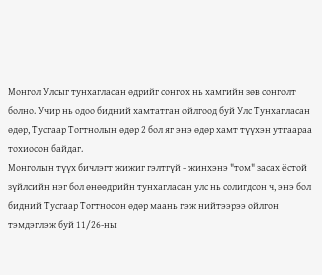Монгол Улсыг тунхагласан өдрийг сонгох нь хамгийн зөв сонголт болно. Учир нь одоо бидний хамтатган ойлгоод буй Улс Тунхагласан өдөр, Тусгаар Тогтнолын өдөр 2 бол яг энэ өдөр хамт түүхэн утгаараа тохиосон байдаг.
Монголын түүх бичлэгт жижиг гэлтгүй - жинхэнэ "том" засах ёстой зүйлсийн нэг бол өнөөдрийн тунхагласан улс нь солигдсон ч, энэ бол бидний Тусгаар Тогтносон өдөр маань гэж нийтээрээ ойлгон тэмдэглэж буй 11/26-ны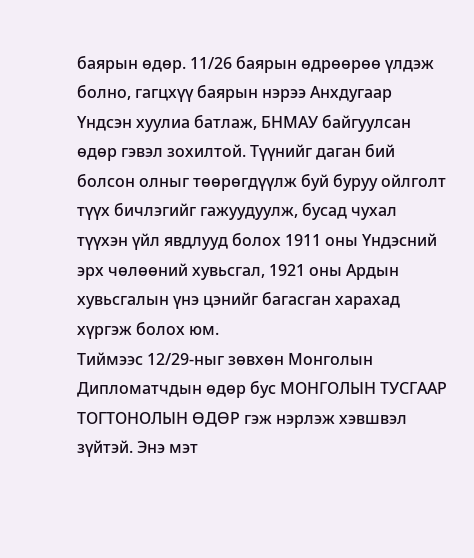баярын өдөр. 11/26 баярын өдрөөрөө үлдэж болно, гагцхүү баярын нэрээ Анхдугаар Үндсэн хуулиа батлаж, БНМАУ байгуулсан өдөр гэвэл зохилтой. Түүнийг даган бий болсон олныг төөрөгдүүлж буй буруу ойлголт түүх бичлэгийг гажуудуулж, бусад чухал түүхэн үйл явдлууд болох 1911 оны Үндэсний эрх чөлөөний хувьсгал, 1921 оны Ардын хувьсгалын үнэ цэнийг багасган харахад хүргэж болох юм.
Тиймээс 12/29-ныг зөвхөн Монголын Дипломатчдын өдөр бус МОНГОЛЫН ТУСГААР ТОГТОНОЛЫН ӨДӨР гэж нэрлэж хэвшвэл зүйтэй. Энэ мэт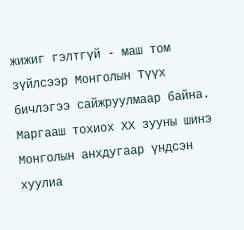жижиг гэлтгүй - маш том зүйлсээр Монголын Түүх бичлэгээ сайжруулмаар байна. Маргааш тохиох ХХ зууны шинэ Монголын анхдугаар үндсэн хуулиа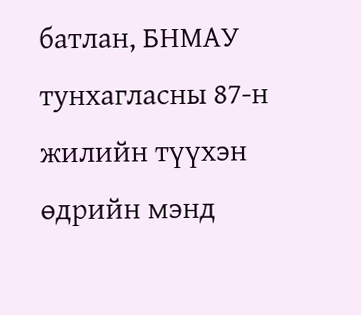батлан, БНМАУ тунхагласны 87-н жилийн түүхэн өдрийн мэнд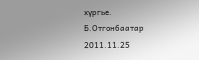хүргье.
Б.Отгонбаатар
2011.11.25